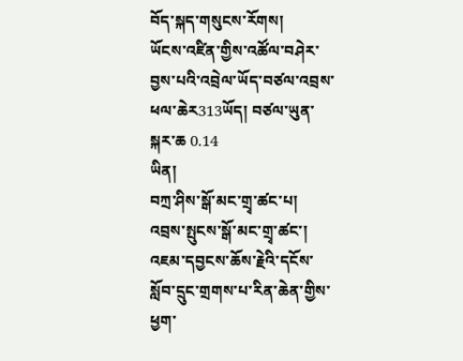བོད་སྐད་གསུངས་རོགས།
ཡོངས་འཛིན་གྱིས་འཚོལ་བཤེར་བྱས་པའི་འབྲེལ་ཡོད་བཙལ་འབྲས་ཕལ་ཆེར313ཡོད། བཙལ་ཡུན་སྐར་ཆ 0.14
ཡིན།
བཀྲ་ཤིས་སྒོ་མང་གྲྭ་ཚང་པ།
འབྲས་སྤུངས་སྒོ་མང་གྲྭ་ཚང་། འཇམ་དབྱངས་ཆོས་རྗེའི་དངོས་སློབ་དྲུང་གྲགས་པ་རིན་ཆེན་གྱིས་ཕྱག་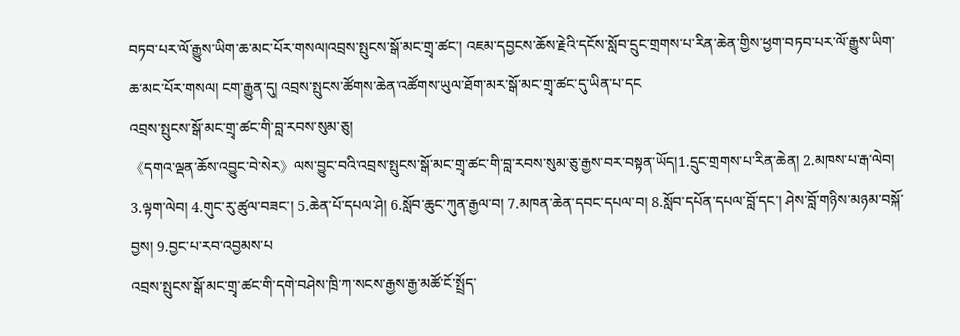བཏབ་པར་ལོ་རྒྱུས་ཡིག་ཆ་མང་པོར་གསལ།འབྲས་སྤུངས་སྒོ་མང་གྲྭ་ཚང་། འཇམ་དབྱངས་ཆོས་རྗེའི་དངོས་སློབ་དྲུང་གྲགས་པ་རིན་ཆེན་གྱིས་ཕྱག་བཏབ་པར་ལོ་རྒྱུས་ཡིག་ཆ་མང་པོར་གསལ། ངག་རྒྱུན་དུ། འབྲས་སྤུངས་ཚོགས་ཆེན་འཚོགས་ཡུལ་ཐོག་མར་སྒོ་མང་གྲྭ་ཚང་དུ་ཡིན་པ་དང
འབྲས་སྤུངས་སྒོ་མང་གྲྭ་ཚང་གི་བླ་རབས་སུམ་ཅུ།
《དགའ་ལྡན་ཆོས་འབྱུང་བེ་སེར》ལས་བྱུང་བའི་འབྲས་སྤུངས་སྒོ་མང་གྲྭ་ཚང་གི་བླ་རབས་སུམ་ཅུ་རྒྱས་བར་བསྟན་ཡོད།1.དྲུང་གྲགས་པ་རིན་ཆེན། 2.མཁས་པ་རྒ་ལེབ། 3.ལྟག་ལེབ། 4.གུང་རུ་ཚུལ་བཟང་། 5.ཆེན་པོ་དཔལ་ཤེ། 6.སློབ་ཆུང་ཀུན་རྒྱལ་བ། 7.མཁན་ཆེན་དབང་དཔལ་བ། 8.སློབ་དཔོན་དཔལ་བློ་དང་། ཤེས་བློ་གཉིས་མཉམ་བསྐོ་བྱས། 9.བྱང་པ་རབ་འབྱམས་པ
འབྲས་སྤུངས་སྒོ་མང་གྲྭ་ཚང་གི་དགེ་བཤེས་ཁྲི་ཀ་སངས་རྒྱས་རྒྱ་མཚོ་ངོ་སྤྲོད་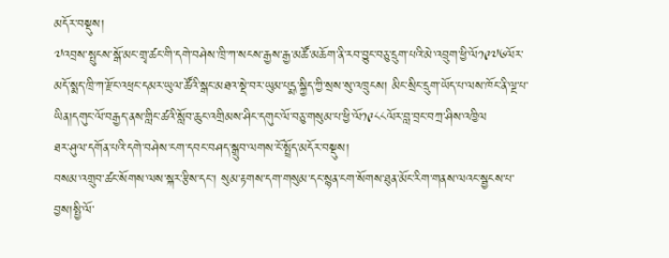མདོར་བསྡུས།
༧འབྲས་སྤུངས་སྒོ་མང་གྲྭ་ཚང་གི་དགེ་བཤེས་ཁྲི་ཀ་སངས་རྒྱས་རྒྱ་མཚོ་མཆོག་ནི་རབ་བྱུང་བཅུ་དྲུག་པའི་མེ་འབྲུག་ཕྱི་ལོ༡༩༧༦ལོར་མདོ་སྨད་ཁྲི་ཀ་རྫོང་འཕྲང་དམར་ཡུལ་ཚོའི་སྒང་མཐའ་སྡེ་བར་ཡུམ་པདྨ་སྐྱིད་ཀྱི་སྲས་སུ་འཁྲུངས། མིང་སྲིང་དྲུག་ཡོད་པ་ལས་ཁོང་ནི་ལྔ་པ་ཡིན།དགུང་ལོ་བརྒྱད་ནས་གླིང་ཚའི་སློབ་ཆུང་འགྲིམས་ཤིང་དགུང་ལོ་བཅུ་གསུམ་པ་ཕྱི་ལོ༡༩༨༨ལོར་བླ་བྲང་བཀྲ་ཤིས་འཁྱིལ
ཐར་ཤུལ་དགོན་པའི་དགེ་བཤེས་ངག་དབང་བཤད་སྒྲུབ་ལགས་ངོ་སྤྲོད་མདོར་བསྡུས།
བསམ་འགྲུབ་ཚང་སོགས་ལས་སྐར་རྩིས་དང་། སུམ་རྟགས་དག་གསུམ་དང་སྙན་ངག་སོགས་ཐུན་མོང་རིག་གནས་ལའང་སྦྱངས་པ་བྱས།སྤྱི་ལོ་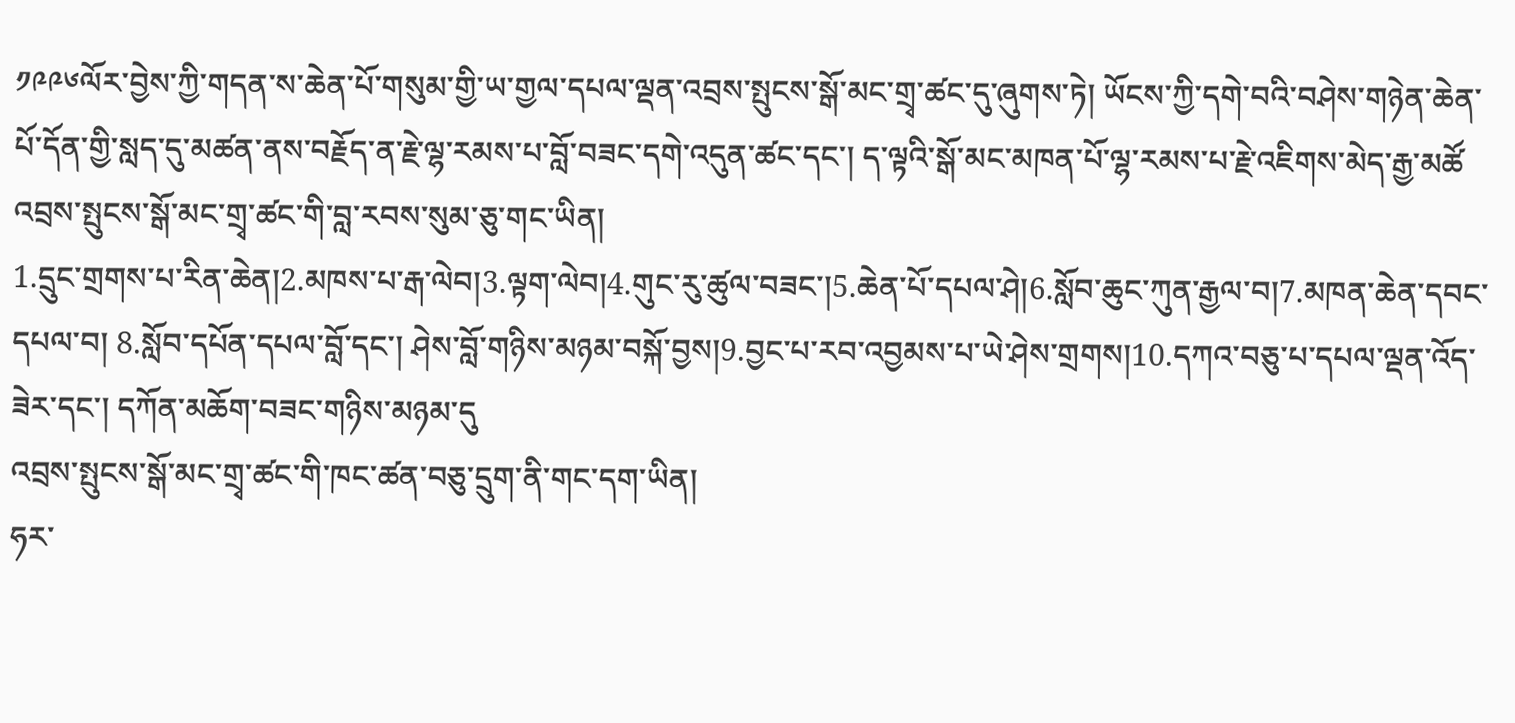༡༩༩༦ལོར་བྱེས་ཀྱི་གདན་ས་ཆེན་པོ་གསུམ་གྱི་ཡ་གྱལ་དཔལ་ལྡན་འབྲས་སྤུངས་སྒོ་མང་གྲྭ་ཚང་དུ་ཞུགས་ཏེ། ཡོངས་ཀྱི་དགེ་བའི་བཤེས་གཉེན་ཆེན་པོ་དོན་གྱི་སླད་དུ་མཚན་ནས་བརྗོད་ན་རྗེ་ལྷ་རམས་པ་བློ་བཟང་དགེ་འདུན་ཚང་དང་། ད་ལྟའི་སྒོ་མང་མཁན་པོ་ལྷ་རམས་པ་རྗེ་འཇིགས་མེད་རྒྱ་མཚོ
འབྲས་སྤུངས་སྒོ་མང་གྲྭ་ཚང་གི་བླ་རབས་སུམ་ཅུ་གང་ཡིན།
1.དྲུང་གྲགས་པ་རིན་ཆེན།2.མཁས་པ་རྒ་ལེབ།3.ལྟག་ལེབ།4.གུང་རུ་ཚུལ་བཟང་།5.ཆེན་པོ་དཔལ་ཤེ།6.སློབ་ཆུང་ཀུན་རྒྱལ་བ།7.མཁན་ཆེན་དབང་དཔལ་བ། 8.སློབ་དཔོན་དཔལ་བློ་དང་། ཤེས་བློ་གཉིས་མཉམ་བསྐོ་བྱས།9.བྱང་པ་རབ་འབྱམས་པ་ཡེ་ཤེས་གྲགས།10.དཀའ་བཅུ་པ་དཔལ་ལྡན་འོད་ཟེར་དང་། དཀོན་མཆོག་བཟང་གཉིས་མཉམ་དུ
འབྲས་སྤུངས་སྒོ་མང་གྲྭ་ཚང་གི་ཁང་ཚན་བཅུ་དྲུག་ནི་གང་དག་ཡིན།
ཧར་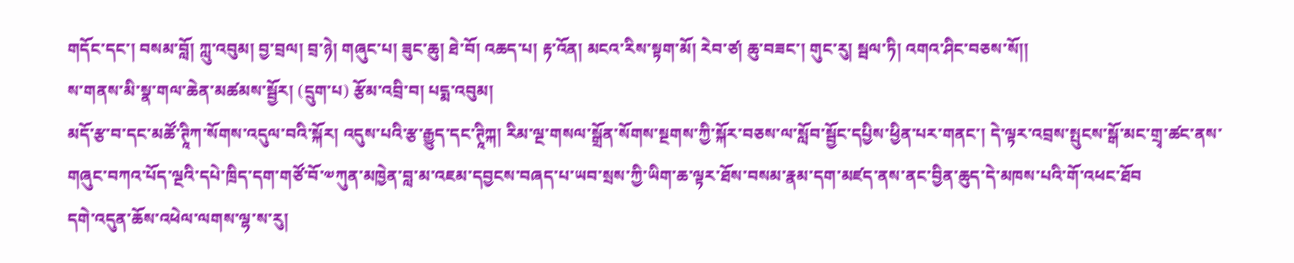གདོང་དང་། བསམ་བློ། ཀླུ་འབུམ། བྱ་བྲལ། བྲ་ཉེ། གཞུང་པ། ཟུང་ཆུ། ཐེ་བོ། འཆད་པ། རྟ་འོན། མངའ་རིས་སྟག་མོ། རེབ་ཙ། ཆུ་བཟང་། གུང་རུ། སྦལ་ཏི། འགའ་ཤིང་བཅས་སོ།།
ས་གནས་མི་སྣ་གལ་ཆེན་མཚམས་སྦྱོར། (དྲུག་པ) རྩོམ་འབྲི་བ། པདྨ་འབུམ།
མདོ་རྩ་བ་དང་མཚོ་ཊཱིཀ་སོགས་འདུལ་བའི་སྐོར། འདུས་པའི་རྩ་རྒྱུད་དང་ཊཱིཀྐ། རིམ་ལྔ་གསལ་སྒྲོན་སོགས་སྔགས་ཀྱི་སྐོར་བཅས་ལ་སློབ་སྦྱོང་དཔྱིས་ཕྱིན་པར་གནང་། དེ་ལྟར་འབྲས་སྤུངས་སྒོ་མང་གྲྭ་ཚང་ནས་གཞུང་བཀའ་པོད་ལྔའི་དཔེ་ཁྲིད་དག་གཙོ་བོ་༧ཀུན་མཁྱེན་བླ་མ་འཇམ་དབྱངས་བཞད་པ་ཡབ་སྲས་ཀྱི་ཡིག་ཆ་ལྟར་ཐོས་བསམ་རྣམ་དག་མཛད་ནས་ནང་བྱིན་ཆུད་དེ་མཁས་པའི་གོ་འཕང་ཐོབ
དགེ་འདུན་ཆོས་འཕེལ་ལགས་ལྷ་ས་རུ།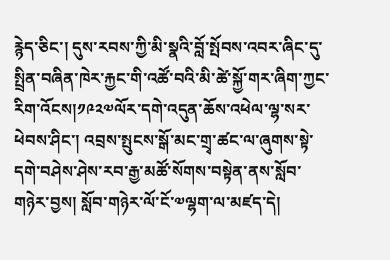རྙེད་ཅིང་། དུས་རབས་ཀྱི་མི་སྣའི་བློ་སྤོབས་འབར་ཞིང་དུ་སྤྲིན་བཞིན་ཁེར་རྐྱང་གི་འཚོ་བའི་མི་ཚེ་སྐྱོ་གར་ཞིག་ཀྱང་རིག་འོངས།༡༩༢༧ལོར་དགེ་འདུན་ཆོས་འཕེལ་ལྷ་སར་ཕེབས་ཤིང་། འབྲས་སྤུངས་སྒོ་མང་གྲྭ་ཚང་ལ་ཞུགས་སྟེ་དགེ་བཤེས་ཤེས་རབ་རྒྱ་མཚོ་སོགས་བསྟེན་ནས་སློབ་གཉེར་བྱས། སློབ་གཉེར་ལོ་ངོ་༧ལྷག་ལ་མཛད་དེ།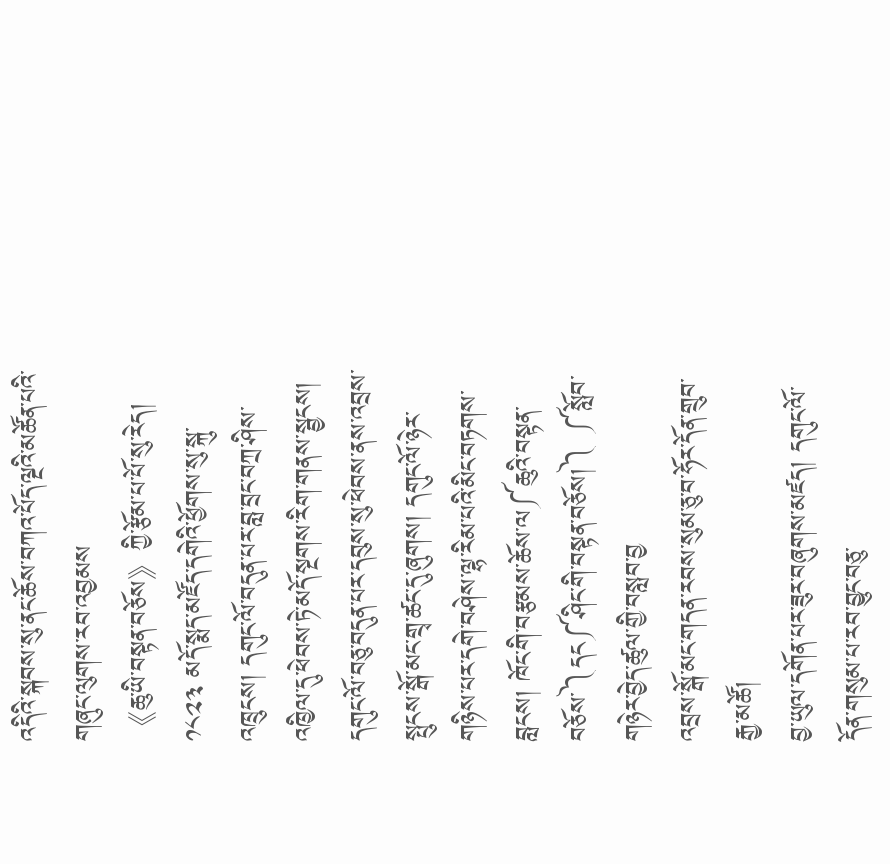འདིའི་སྐབས་སུ་ནང་ཆོས་བཀའ་པོད་ལྔའི་མཚོན་པའི་གཞུང་ལུགས་རབ་འབྱམས
《ཆུ་ཡི་བསྟན་བཅོས》ཀྱི་རྩོམ་པ་པོ་སུ་རེད།
༡༨༢༣ མདོ་སྨད་མཛོད་དགེའི་ཕྱོགས་སུ་སྐུ་འཁྲུངས། དགུང་ལོ་བདུན་པར་བླ་བྲང་བཀྲ་ཤིས་འཁྱིལ་དུ་ཕེབས་ཏེ་མདོ་སྔགས་རིག་གནས་སྦྱངས། དགུང་ལོ་བཅུ་བདུན་པར་དབུས་སུ་ཕེབས་ནས་འབྲས་སྤུངས་སྒོ་མང་གྲྭ་ཚང་དུ་ཞུགས། དགུང་ལོ་ཉེར་གཉིས་པར་དགེ་བཤེས་ལྷ་རིམ་པའི་མིང་བཏགས་བླངས། ཁོང་གི་བརྩམས་ཆོས་ལ༼ཆུའི་བསྟན་བཅོས་༽དང༼ཤིང་གི་བསྟན་བཅོས།༽ ༼སློབ་གཉེར་བྱེད་ཚུལ་གྱི་བསླབ་བྱ
འབྲས་སྒོ་མང་གདན་རབས་སུམ་ཅུ་བ་ཧོར་དོན་གྲུབ་རྒྱ་མཚོ།
བྱ་ཡུལ་དགོན་པར་ཟུར་བཞུགས་མཛད། དགུང་ལོ་དོན་གསུམ་པ་རབ་བྱུང་བཅུ་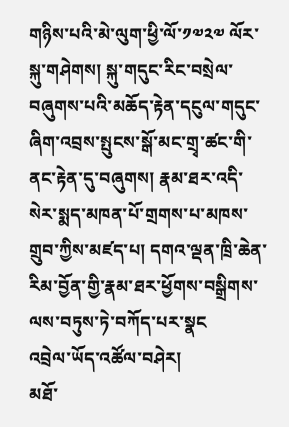གཉིས་པའི་མེ་ལུག་ཕྱི་ལོ་༡༧༢༧ ལོར་སྐུ་གཤེགས། སྐུ་གདུང་རིང་བསྲེལ་བཞུགས་པའི་མཆོད་རྟེན་དངུལ་གདུང་ཞིག་འབྲས་སྤུངས་སྒོ་མང་གྲྭ་ཚང་གི་ནང་རྟེན་དུ་བཞུགས། རྣམ་ཐར་འདི་སེར་སྨད་མཁན་པོ་གྲགས་པ་མཁས་གྲུབ་ཀྱིས་མཛད་པ། དགའ་ལྡན་ཁྲི་ཆེན་རིམ་བྱོན་གྱི་རྣམ་ཐར་ཕྱོགས་བསྒྲིགས་ལས་བཏུས་ཏེ་བཀོད་པར་སྣང
འབྲེལ་ཡོད་འཚོལ་བཤེར།
མཐོ་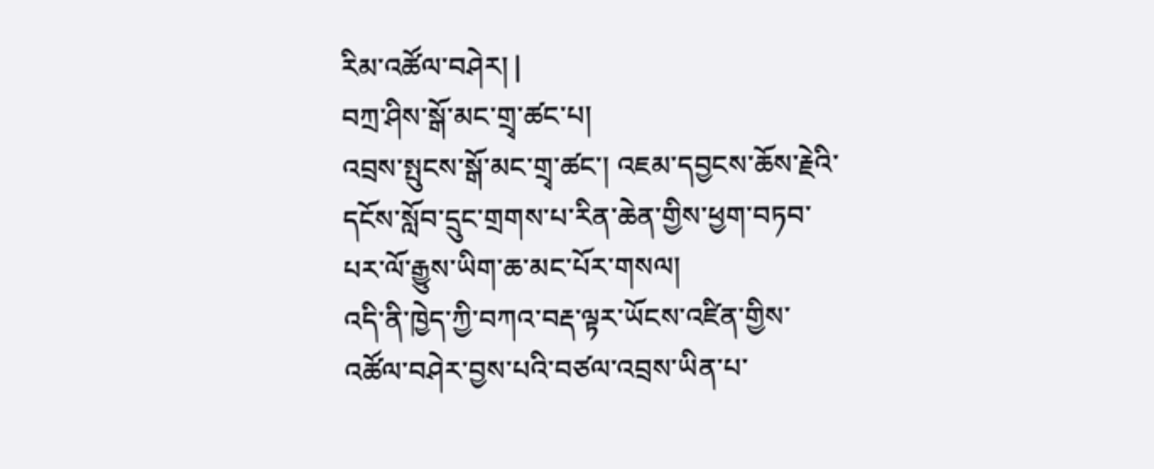རིམ་འཚོལ་བཤེར། |
བཀྲ་ཤིས་སྒོ་མང་གྲྭ་ཚང་པ།
འབྲས་སྤུངས་སྒོ་མང་གྲྭ་ཚང་། འཇམ་དབྱངས་ཆོས་རྗེའི་དངོས་སློབ་དྲུང་གྲགས་པ་རིན་ཆེན་གྱིས་ཕྱག་བཏབ་པར་ལོ་རྒྱུས་ཡིག་ཆ་མང་པོར་གསལ།
འདི་ནི་ཁྱེད་ཀྱི་བཀའ་བརྡ་ལྟར་ཡོངས་འཛིན་གྱིས་འཚོལ་བཤེར་བྱས་པའི་བཙལ་འབྲས་ཡིན་པ་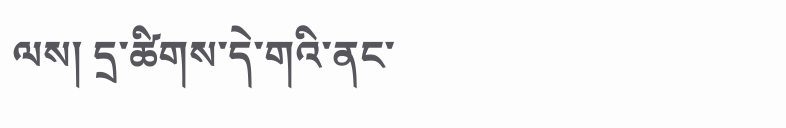ལས། དྲ་ཚིགས་དེ་གའི་ནང་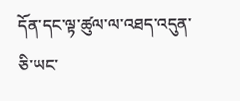དོན་དང་ལྟ་ཚུལ་ལ་འཐད་འདུན་ཅི་ཡང་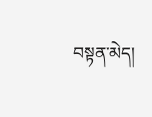བསྟན་མེད།